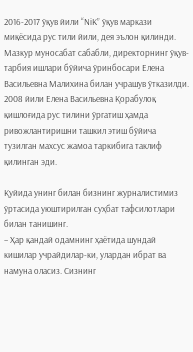2016-2017 ўқув йили “NiK” ўқув маркази миқёсида рус тили йили, дея эълон қилинди. Мазкур муносабат сабабли, директорнинг ўқув-тарбия ишлари бўйича ўринбосари Елена Васильевна Малихина билан учрашув ўтказилди.
2008 йили Елена Васильевна Қорабулоқ қишлоғида рус тилини ўргатиш ҳамда ривожлантиришни ташкил этиш бўйича тузилган махсус жамоа таркибига таклиф қилинган эди.

Қуйида унинг билан бизнинг журналистимиз ўртасида уюштирилган суҳбат тафсилотлари билан танишинг.
– Ҳар қандай одамнинг ҳаётида шундай кишилар учрайдилар-ки, улардан ибрат ва намуна оласиз. Сизнинг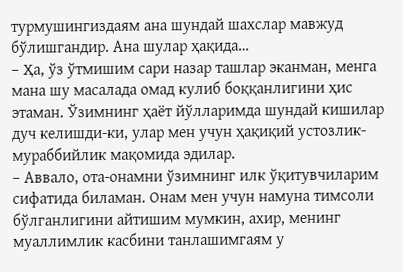турмушингиздаям ана шундай шахслар мавжуд бўлишгандир. Ана шулар ҳақида…
– Ҳа, ўз ўтмишим сари назар ташлар эканман, менга мана шу масалада омад кулиб боққанлигини ҳис этаман. Ўзимнинг ҳаёт йўлларимда шундай кишилар дуч келишди-ки, улар мен учун ҳақиқий устозлик- мураббийлик мақомида эдилар.
– Аввало, ота-онамни ўзимнинг илк ўқитувчиларим сифатида биламан. Онам мен учун намуна тимсоли бўлганлигини айтишим мумкин, ахир, менинг муаллимлик касбини танлашимгаям у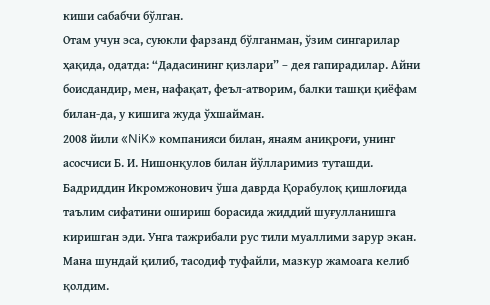киши сабабчи бўлган.
Отам учун эса, суюкли фарзанд бўлганман, ўзим сингарилар ҳақида, одатда: “Дадасининг қизлари” – дея гапирадилар. Айни боисдандир, мен, нафақат, феъл-атворим, балки ташқи қиёфам билан-да, у кишига жуда ўхшайман.
2008 йили «NiK» компанияси билан, янаям аниқроғи, унинг асосчиси Б. И. Нишонқулов билан йўлларимиз туташди. Бадриддин Икромжонович ўша даврда Қорабулоқ қишлоғида таълим сифатини ошириш борасида жиддий шуғулланишга киришган эди. Унга тажрибали рус тили муаллими зарур экан. Мана шундай қилиб, тасодиф туфайли, мазкур жамоага келиб қолдим.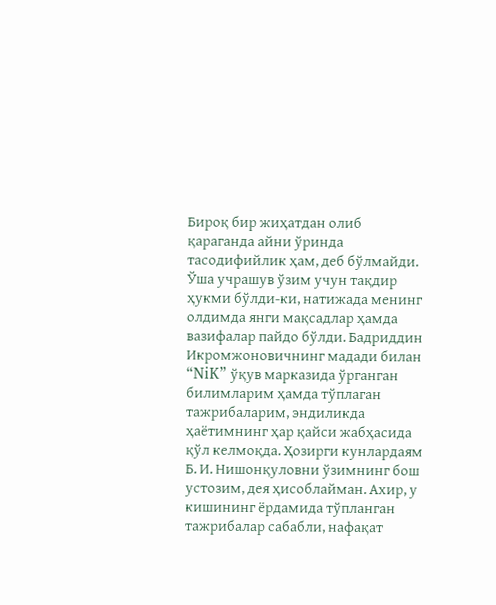Бироқ бир жиҳатдан олиб қараганда айни ўринда тасодифийлик ҳам, деб бўлмайди. Ўша учрашув ўзим учун тақдир ҳукми бўлди-ки, натижада менинг олдимда янги мақсадлар ҳамда вазифалар пайдо бўлди. Бадриддин Икромжоновичнинг мадади билан “NiK” ўқув марказида ўрганган билимларим ҳамда тўплаган тажрибаларим, эндиликда ҳаётимнинг ҳар қайси жабҳасида қўл келмоқда. Ҳозирги кунлардаям Б. И. Нишонқуловни ўзимнинг бош устозим, дея ҳисоблайман. Ахир, у кишининг ёрдамида тўпланган тажрибалар сабабли, нафақат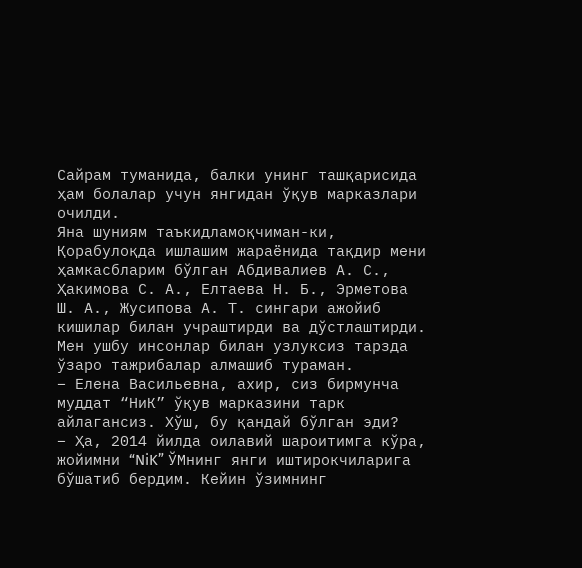Сайрам туманида, балки унинг ташқарисида ҳам болалар учун янгидан ўқув марказлари очилди.
Яна шуниям таъкидламоқчиман-ки, Қорабулоқда ишлашим жараёнида тақдир мени ҳамкасбларим бўлган Абдивалиев А. С., Ҳакимова С. А., Елтаева Н. Б., Эрметова Ш. А., Жусипова А. Т. сингари ажойиб кишилар билан учраштирди ва дўстлаштирди. Мен ушбу инсонлар билан узлуксиз тарзда ўзаро тажрибалар алмашиб тураман.
– Елена Васильевна, ахир, сиз бирмунча муддат “НиК” ўқув марказини тарк айлагансиз. Хўш, бу қандай бўлган эди?
– Ҳа, 2014 йилда оилавий шароитимга кўра, жойимни “NiK” ЎМнинг янги иштирокчиларига бўшатиб бердим. Кейин ўзимнинг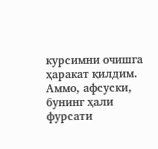курсимни очишга ҳаракат қилдим. Аммо, афсуски, бунинг ҳали фурсати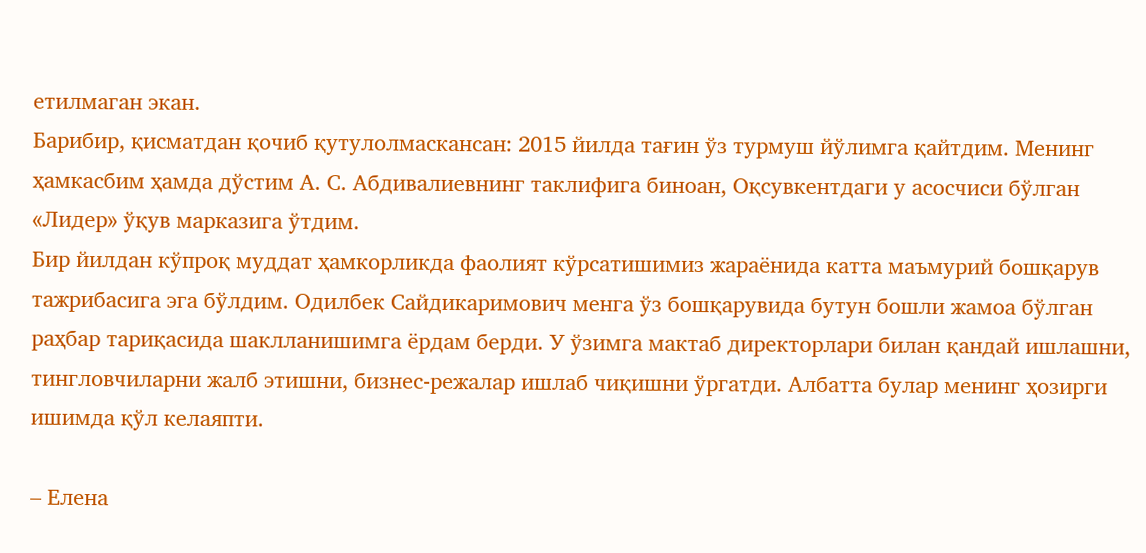етилмаган экан.
Барибир, қисматдан қочиб қутулолмаскансан: 2015 йилда тағин ўз турмуш йўлимга қайтдим. Менинг ҳамкасбим ҳамда дўстим А. С. Абдивалиевнинг таклифига биноан, Оқсувкентдаги у асосчиси бўлган «Лидер» ўқув марказига ўтдим.
Бир йилдан кўпроқ муддат ҳамкорликда фаолият кўрсатишимиз жараёнида катта маъмурий бошқарув тажрибасига эга бўлдим. Одилбек Сайдикаримович менга ўз бошқарувида бутун бошли жамоа бўлган раҳбар тариқасида шаклланишимга ёрдам берди. У ўзимга мактаб директорлари билан қандай ишлашни, тингловчиларни жалб этишни, бизнес-режалар ишлаб чиқишни ўргатди. Албатта булар менинг ҳозирги ишимда қўл келаяпти.

– Елена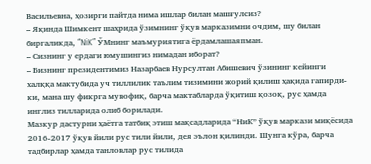Васильевна, ҳозирги пайтда нима ишлар билан машғулсиз?
– Яқинда Шимкент шаҳрида ўзимнинг ўқув марказимни очдим, шу билан биргаликда, “NiK” ЎМнинг маъмуриятига ёрдамлашаяпман.
– Сизнинг у ердаги юмушингиз нимадан иборат?
– Бизнинг президентимиз Назарбаев Нурсултан Абишевич ўзининг кейинги халққа мактубида уч тиллилик таълим тизимини жорий қилиш ҳақида гапирди-ки, мана шу фикрга мувофиқ, барча мактабларда ўқитиш қозоқ, рус ҳамда инглиз тилларида олиб борилади.
Мазкур дастурни ҳаётга татбиқ этиш мақсадларида “НиК” ўқув маркази миқёсида 2016-2017 ўқув йили рус тили йили, дея эълон қилинди. Шунга кўра, барча тадбирлар ҳамда танловлар рус тилида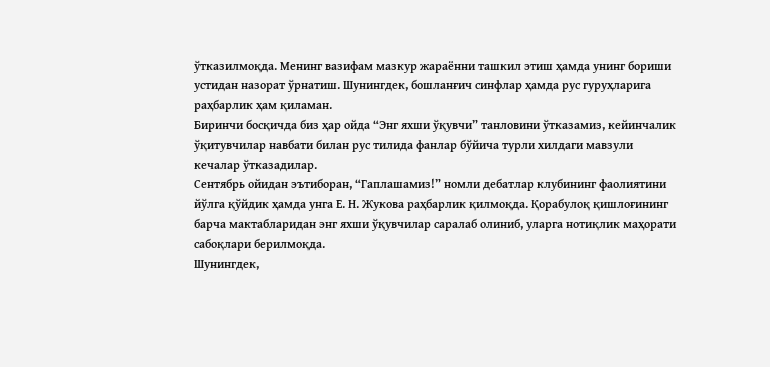ўтказилмоқда. Менинг вазифам мазкур жараённи ташкил этиш ҳамда унинг бориши устидан назорат ўрнатиш. Шунингдек, бошланғич синфлар ҳамда рус гуруҳларига раҳбарлик ҳам қиламан.
Биринчи босқичда биз ҳар ойда “Энг яхши ўқувчи” танловини ўтказамиз, кейинчалик ўқитувчилар навбати билан рус тилида фанлар бўйича турли хилдаги мавзули кечалар ўтказадилар.
Сентябрь ойидан эътиборан, “Гаплашамиз!” номли дебатлар клубининг фаолиятини йўлга қўйдик ҳамда унга Е. Н. Жукова раҳбарлик қилмоқда. Қорабулоқ қишлоғининг барча мактабларидан энг яхши ўқувчилар саралаб олиниб, уларга нотиқлик маҳорати сабоқлари берилмоқда.
Шунингдек,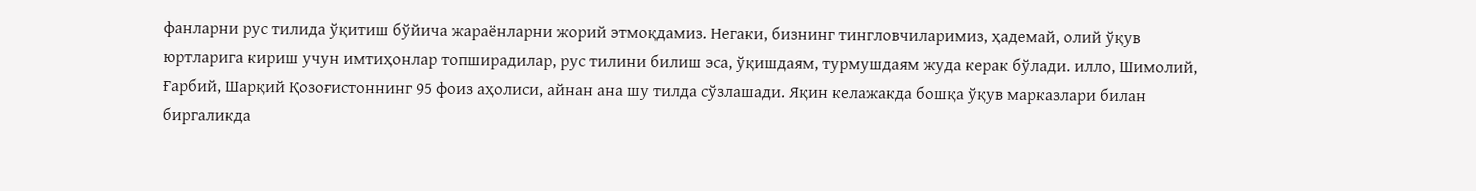фанларни рус тилида ўқитиш бўйича жараёнларни жорий этмоқдамиз. Негаки, бизнинг тингловчиларимиз, ҳадемай, олий ўқув юртларига кириш учун имтиҳонлар топширадилар, рус тилини билиш эса, ўқишдаям, турмушдаям жуда керак бўлади. илло, Шимолий, Ғарбий, Шарқий Қозоғистоннинг 95 фоиз аҳолиси, айнан ана шу тилда сўзлашади. Яқин келажакда бошқа ўқув марказлари билан биргаликда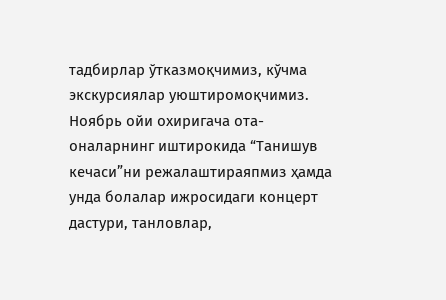тадбирлар ўтказмоқчимиз, кўчма экскурсиялар уюштиромоқчимиз.
Ноябрь ойи охиригача ота-оналарнинг иштирокида “Танишув кечаси”ни режалаштираяпмиз ҳамда унда болалар ижросидаги концерт дастури, танловлар,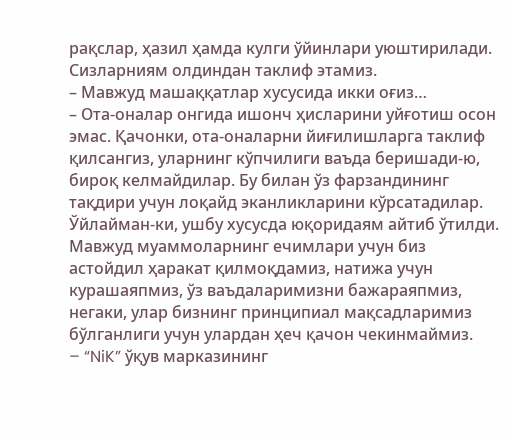рақслар, ҳазил ҳамда кулги ўйинлари уюштирилади. Сизларниям олдиндан таклиф этамиз.
– Мавжуд машаққатлар хусусида икки оғиз…
– Ота-оналар онгида ишонч ҳисларини уйғотиш осон эмас. Қачонки, ота-оналарни йиғилишларга таклиф қилсангиз, уларнинг кўпчилиги ваъда беришади-ю, бироқ келмайдилар. Бу билан ўз фарзандининг тақдири учун лоқайд эканликларини кўрсатадилар. Ўйлайман-ки, ушбу хусусда юқоридаям айтиб ўтилди.
Мавжуд муаммоларнинг ечимлари учун биз астойдил ҳаракат қилмоқдамиз, натижа учун курашаяпмиз, ўз ваъдаларимизни бажараяпмиз, негаки, улар бизнинг принципиал мақсадларимиз бўлганлиги учун улардан ҳеч қачон чекинмаймиз.
– “NiK” ўқув марказининг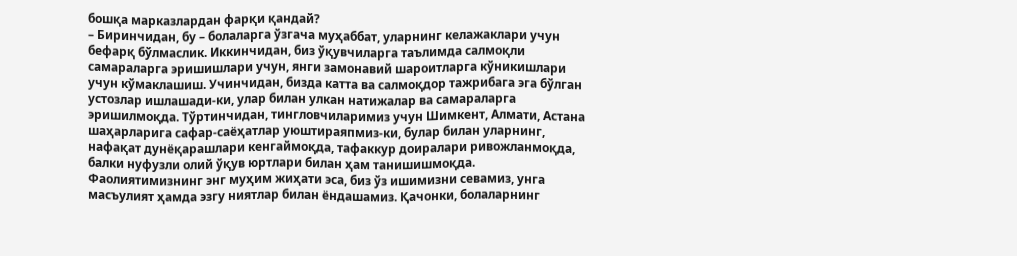бошқа марказлардан фарқи қандай?
– Биринчидан, бу – болаларга ўзгача муҳаббат, уларнинг келажаклари учун бефарқ бўлмаслик. Иккинчидан, биз ўқувчиларга таълимда салмоқли самараларга эришишлари учун, янги замонавий шароитларга кўникишлари учун кўмаклашиш. Учинчидан, бизда катта ва салмоқдор тажрибага эга бўлган устозлар ишлашади-ки, улар билан улкан натижалар ва самараларга эришилмоқда. Тўртинчидан, тингловчиларимиз учун Шимкент, Алмати, Астана шаҳарларига сафар-саёҳатлар уюштираяпмиз-ки, булар билан уларнинг, нафақат дунёқарашлари кенгаймоқда, тафаккур доиралари ривожланмоқда, балки нуфузли олий ўқув юртлари билан ҳам танишишмоқда.
Фаолиятимизнинг энг муҳим жиҳати эса, биз ўз ишимизни севамиз, унга масъулият ҳамда эзгу ниятлар билан ёндашамиз. Қачонки, болаларнинг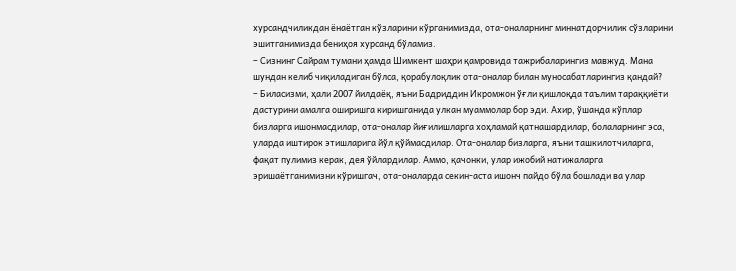хурсандчиликдан ёнаётган кўзларини кўрганимизда, ота-оналарнинг миннатдорчилик сўзларини эшитганимизда бениҳоя хурсанд бўламиз.
– Сизнинг Сайрам тумани ҳамда Шимкент шаҳри қамровида тажрибаларингиз мавжуд. Мана шундан келиб чиқиладиган бўлса, қорабулоқлик ота-оналар билан муносабатларингиз қандай?
– Биласизми, ҳали 2007 йилдаёқ, яъни Бадриддин Икромжон ўғли қишлоқда таълим тараққиёти дастурини амалга оширишга киришганида улкан муаммолар бор эди. Ахир, ўшанда кўплар бизларга ишонмасдилар, ота-оналар йиғилишларга хоҳламай қатнашардилар, болаларнинг эса, уларда иштирок этишларига йўл қўймасдилар. Ота-оналар бизларга, яъни ташкилотчиларга, фақат пулимиз керак, дея ўйлардилар. Аммо, қачонки, улар ижобий натижаларга эришаётганимизни кўришгач, ота-оналарда секин-аста ишонч пайдо бўла бошлади ва улар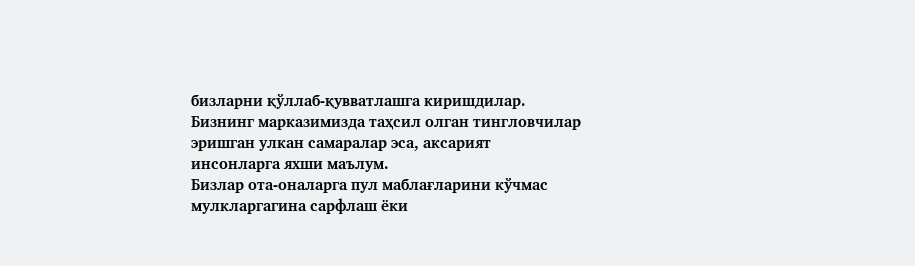бизларни қўллаб-қувватлашга киришдилар. Бизнинг марказимизда таҳсил олган тингловчилар эришган улкан самаралар эса, аксарият инсонларга яхши маълум.
Бизлар ота-оналарга пул маблағларини кўчмас мулкларгагина сарфлаш ёки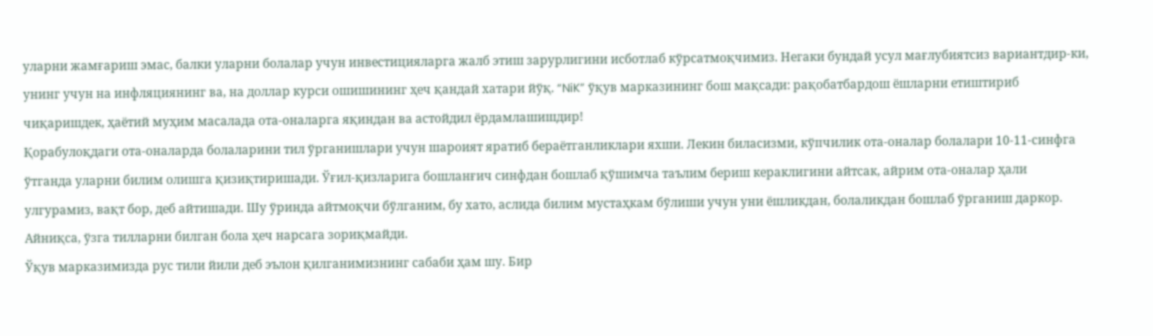уларни жамғариш эмас, балки уларни болалар учун инвестицияларга жалб этиш зарурлигини исботлаб кўрсатмоқчимиз. Негаки бундай усул мағлубиятсиз вариантдир-ки, унинг учун на инфляциянинг ва, на доллар курси ошишининг ҳеч қандай хатари йўқ. “NiK” ўқув марказининг бош мақсади: рақобатбардош ёшларни етиштириб чиқаришдек, ҳаётий муҳим масалада ота-оналарга яқиндан ва астойдил ёрдамлашишдир!
Қорабулоқдаги ота-оналарда болаларини тил ўрганишлари учун шароият яратиб бераётганликлари яхши. Лекин биласизми, кўпчилик ота-оналар болалари 10-11-синфга ўтганда уларни билим олишга қизиқтиришади. Ўғил-қизларига бошланғич синфдан бошлаб қўшимча таълим бериш кераклигини айтсак, айрим ота-оналар ҳали улгурамиз, вақт бор, деб айтишади. Шу ўринда айтмоқчи бўлганим, бу хато, аслида билим мустаҳкам бўлиши учун уни ёшликдан, болаликдан бошлаб ўрганиш даркор. Айниқса, ўзга тилларни билган бола ҳеч нарсага зориқмайди.
Ўқув марказимизда рус тили йили деб эълон қилганимизнинг сабаби ҳам шу. Бир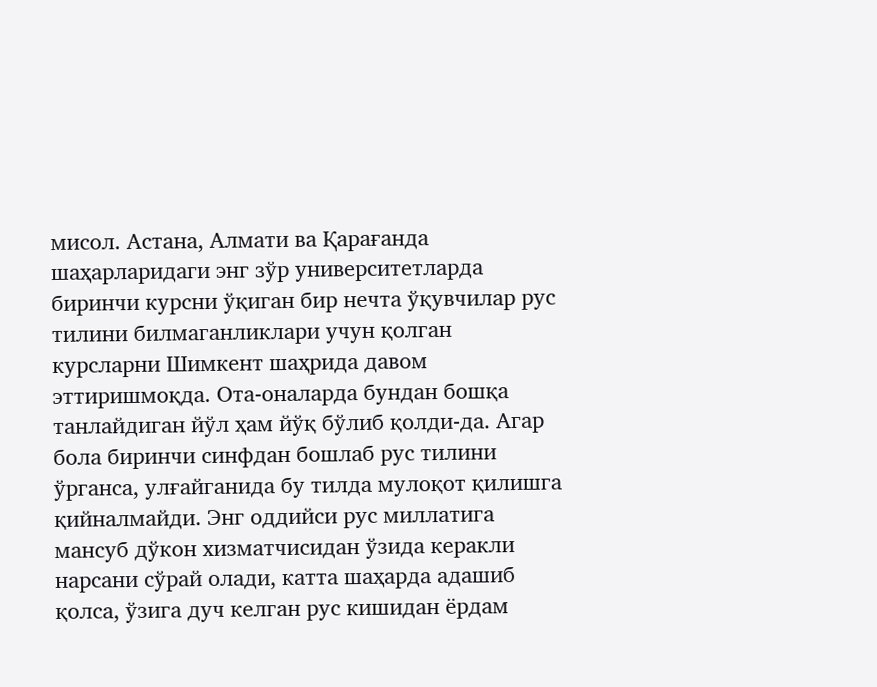мисол. Астана, Алмати ва Қарағанда шаҳарларидаги энг зўр университетларда биринчи курсни ўқиган бир нечта ўқувчилар рус тилини билмаганликлари учун қолган курсларни Шимкент шаҳрида давом эттиришмоқда. Ота-оналарда бундан бошқа танлайдиган йўл ҳам йўқ бўлиб қолди-да. Агар бола биринчи синфдан бошлаб рус тилини ўрганса, улғайганида бу тилда мулоқот қилишга қийналмайди. Энг оддийси рус миллатига мансуб дўкон хизматчисидан ўзида керакли нарсани сўрай олади, катта шаҳарда адашиб қолса, ўзига дуч келган рус кишидан ёрдам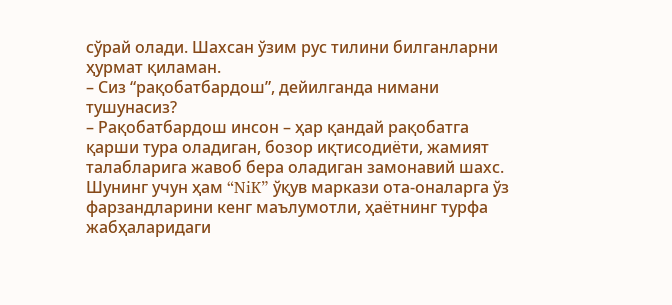сўрай олади. Шахсан ўзим рус тилини билганларни ҳурмат қиламан.
– Сиз “рақобатбардош”, дейилганда нимани тушунасиз?
– Рақобатбардош инсон – ҳар қандай рақобатга қарши тура оладиган, бозор иқтисодиёти, жамият талабларига жавоб бера оладиган замонавий шахс. Шунинг учун ҳам “NiK” ўқув маркази ота-оналарга ўз фарзандларини кенг маълумотли, ҳаётнинг турфа жабҳаларидаги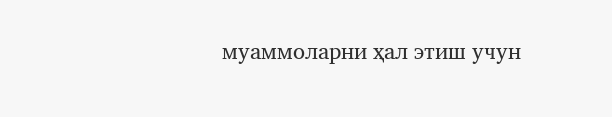муаммоларни ҳал этиш учун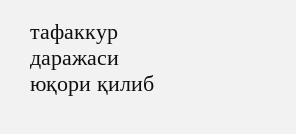тафаккур даражаси юқори қилиб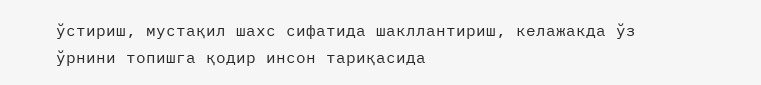ўстириш, мустақил шахс сифатида шакллантириш, келажакда ўз ўрнини топишга қодир инсон тариқасида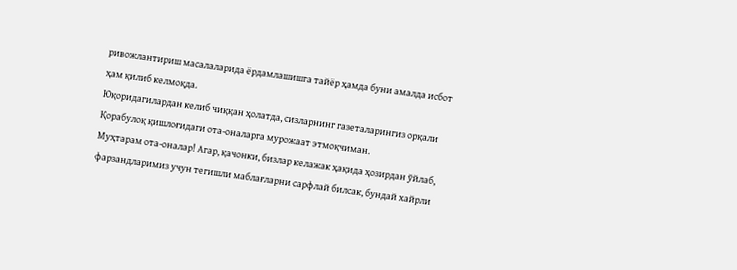ривожлантириш масалаларида ёрдамлашишга тайёр ҳамда буни амалда исбот ҳам қилиб келмоқда.
Юқоридагилардан келиб чиққан ҳолатда, сизларнинг газеталарингиз орқали Қорабулоқ қишлоғидаги ота-оналарга мурожаат этмоқчиман.
Муҳтарам ота-оналар! Агар, қачонки, бизлар келажак ҳақида ҳозирдан ўйлаб, фарзандларимиз учун тегишли маблағларни сарфлай билсак, бундай хайрли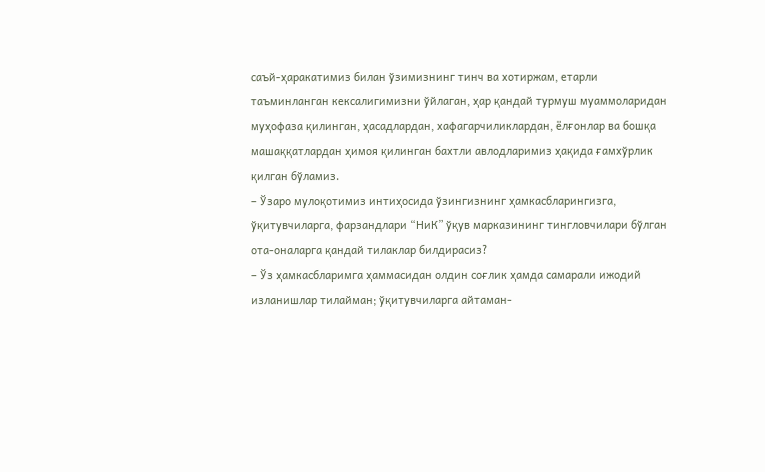саъй-ҳаракатимиз билан ўзимизнинг тинч ва хотиржам, етарли таъминланган кексалигимизни ўйлаган, ҳар қандай турмуш муаммоларидан муҳофаза қилинган, ҳасадлардан, хафагарчиликлардан, ёлғонлар ва бошқа машаққатлардан ҳимоя қилинган бахтли авлодларимиз ҳақида ғамхўрлик қилган бўламиз.
– Ўзаро мулоқотимиз интиҳосида ўзингизнинг ҳамкасбларингизга, ўқитувчиларга, фарзандлари “НиК” ўқув марказининг тингловчилари бўлган ота-оналарга қандай тилаклар билдирасиз?
– Ўз ҳамкасбларимга ҳаммасидан олдин соғлик ҳамда самарали ижодий изланишлар тилайман; ўқитувчиларга айтаман-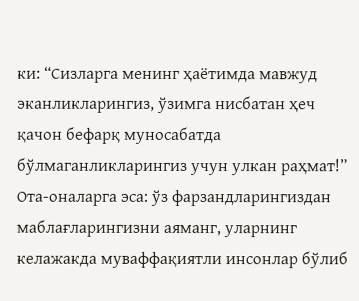ки: “Сизларга менинг ҳаётимда мавжуд эканликларингиз, ўзимга нисбатан ҳеч қачон бефарқ муносабатда бўлмаганликларингиз учун улкан раҳмат!” Ота-оналарга эса: ўз фарзандларингиздан маблағларингизни аяманг, уларнинг келажакда муваффақиятли инсонлар бўлиб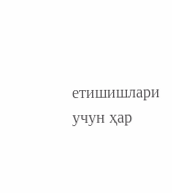етишишлари учун ҳар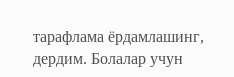тарафлама ёрдамлашинг, дердим. Болалар учун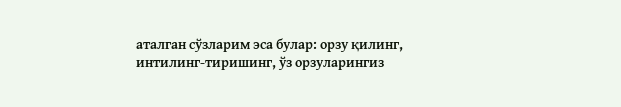аталган сўзларим эса булар: орзу қилинг, интилинг-тиришинг, ўз орзуларингиз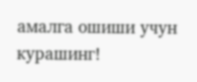амалга ошиши учун курашинг!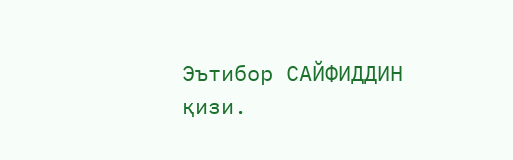Эътибор САЙФИДДИН қизи.